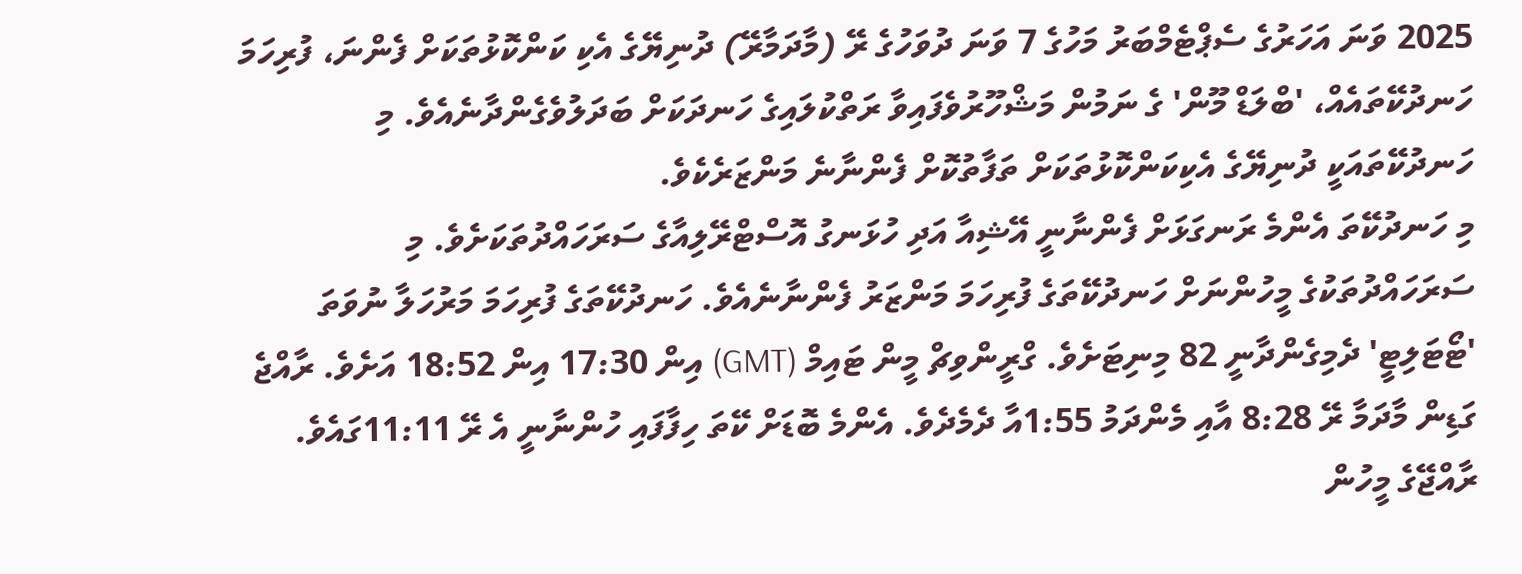2025 ވަނަ އަހަރުގެ ސެޕްޓެމްބަރު މަހުގެ 7 ވަނަ ދުވަހުގެ ރޭ (މާދަމާރޭ) ދުނިޔޭގެ އެކި ކަންކޮޅުތަކަށް ފެންނަ، ފުރިހަމަ ހަނދުކޭތައެއް، 'ބްލަޑް މޫން' ގެ ނަމުން މަޝްހޫރުވެފައިވާ ރަތްކުލައިގެ ހަނދަކަށް ބަދަލުވެގެންދާނެއެވެ. މި ހަނދުކޭތައަކީ ދުނިޔޭގެ އެކިކަންކޮޅުތަކަށް ތަފާތުކޮށް ފެންނާނެ މަންޒަރެކެވެ.
މި ހަނދުކޭތަ އެންމެ ރަނގަޅަށް ފެންނާނީ އޭޝިއާ އަދި ހުޅަނގު އޮސްޓްރޭލިއާގެ ސަރަހައްދުތަކަށެވެ. މި ސަރަހައްދުތަކުގެ މީހުންނަށް ހަނދުކޭތަގެ ފުރިހަމަ މަންޒަރު ފެންނާނެއެވެ. ހަނދުކޭތަގެ ފުރިހަމަ މަރުހަލާ ނުވަތަ 'ޓޯޓަލިޓީ' ދެމިގެންދާނީ 82 މިނިޓަށެވެ. ގްރީންވިޗް މީން ޓައިމް (GMT) އިން 17:30 އިން 18:52 އަށެވެ. ރާއްޖެ ގަޑިން މާދަމާ ރޭ 8:28 އާއި މެންދަމު 1:55އާ ދެމެދެވެ. އެންމެ ބޮޑަށް ކޭތަ ހިފާފައި ހުންނާނީ އެ ރޭ 11:11ގައެވެ.
ރާއްޖޭގެ މީހުން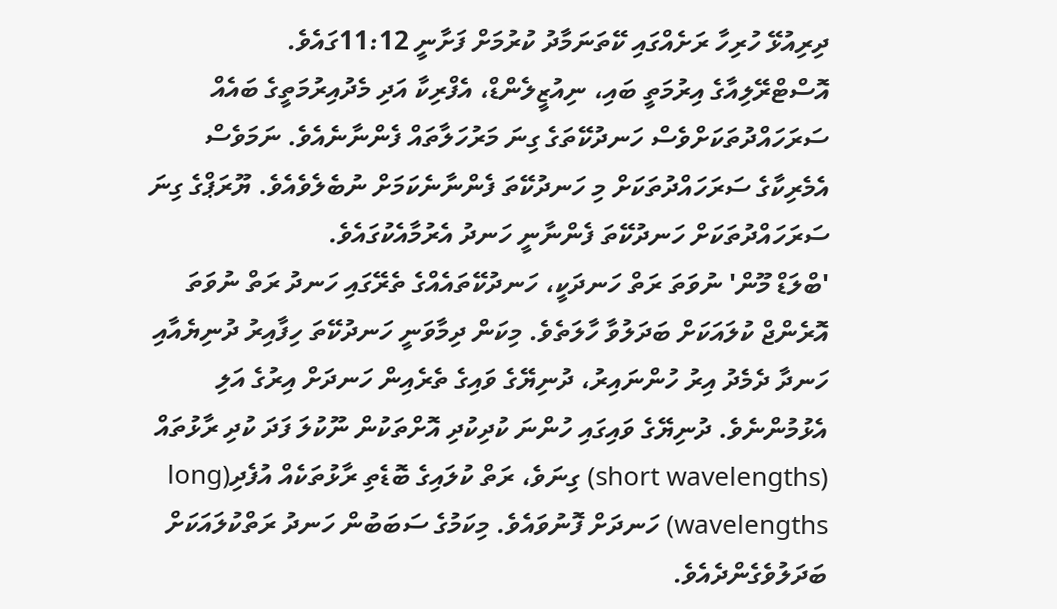ދިރިއުޅޭ ހުރިހާ ރަށެއްގައި ކޭތަނަމާދު ކުރުމަށް ފަށާނީ 11:12ގައެވެ.
އޮސްޓްރޭލިއާގެ އިރުމަތީ ބައި، ނިއުޒީލެންޑް، އެފްރިކާ އަދި މެދުއިރުމަތީގެ ބައެއް ސަރަހައްދުތަކަށްވެސް ހަނދުކޭތަގެ ގިނަ މަރުހަލާތައް ފެންނާނެއެވެ. ނަމަވެސް އެމެރިކާގެ ސަރަހައްދުތަކަށް މި ހަނދުކޭތަ ފެންނާނެކަމަށް ނުބެލެވެއެވެ. ޔޫރަޕްގެ ގިނަ ސަރަހައްދުތަކަށް ހަނދުކޭތަ ފެންނާނީ ހަނދު އެރުމާއެކުގައެވެ.
'ބްލަޑް މޫން' ނުވަތަ ރަތް ހަނދަކީ، ހަނދުކޭތައެއްގެ ތެރޭގައި ހަނދު ރަތް ނުވަތަ އޮރެންޖް ކުލައަކަށް ބަދަލުވާ ހާލަތެވެ. މިކަން ދިމާވަނީ ހަނދުކޭތަ ހިފާއިރު ދުނިޔެއާއި ހަނދާ ދެމެދު އިރު ހުންނައިރު، ދުނިޔޭގެ ވައިގެ ތެރެއިން ހަނދަށް އިރުގެ އަލި އެޅުމުންނެވެ. ދުނިޔޭގެ ވައިގައި ހުންނަ ކުދިކުދި އޮށްތަކުން ނޫކުލަ ފަދަ ކުދި ރާޅުތައް (short wavelengths) ގިނަވެ، ރަތް ކުލައިގެ ބޮޑެތި ރާޅުތަކެއް އުފެދި(long wavelengths) ހަނދަށް ފޮނުވައެވެ. މިކަމުގެ ސަބަބުން ހަނދު ރަތްކުލައަކަށް ބަދަލުވެގެންދެއެވެ.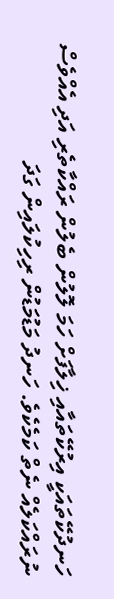ހަނދުކޭތައަކީ އިރުކޭތައާއި ޚިލާފަށް ހަމަ ލޮލުން ބެލުން ރައްކާތެރި އަދި އެއްވެސް ނުރައްކަލެއް ނެތް ކަމެކެވެ. ހަނދު މަޑުމަޑުން ރިހިކުލައިން ގަދަ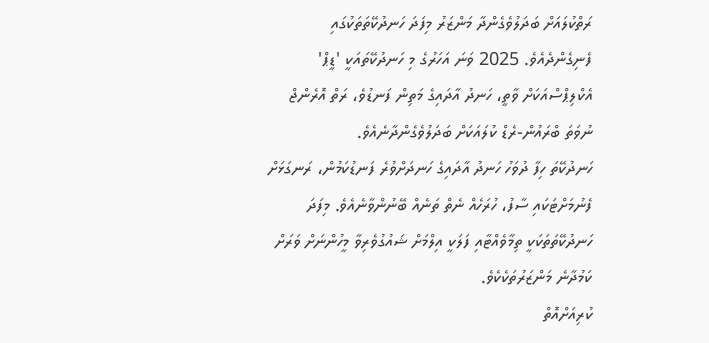ރަތްކުލައަށް ބަދަލުވެގެންދާ މަންޒަރު މިފަދަ ހަނދުކޭތަތަކުގައި ފެނިގެންދެއެވެ. 2025 ވަނަ އަހަރުގެ މި ހަނދުކޭތައަކީ 'ޑީޕް' އެކްލިޕްސްއަކަށް ވާތީ، ހަނދު އާދައިގެ މަތިން ފަނޑުވެ، ރަތް އޮރެންޖް ނުވަތަ ބްރައުން-ރެޑް ކުލައަކަށް ބަދަލުވެގެންދާނެއެވެ.
ހަނދުކޭތަ ހިފާ ދުވަހު ހަނދު އާދައިގެ ހަނދަށްވުރެ ފަނޑުކަމުން، ރަނގަޅަށް ފެނުމަށްޓަކައި ސާފު، ހުރަހެއް ނެތް ތަނެއް ބޭނުންވާނެއެވެ. މިފަދަ ހަނދުކޭތަތަކަކީ ތިމާވެއްޓާއި ފަލަކީ އިލްމަށް ޝައުގުވެރިވާ މީހުންނަށް ވަރަށް ކަމުދާނެ މަންޒަރުތަކެކެވެ.
ކުރިއަށްއޮތް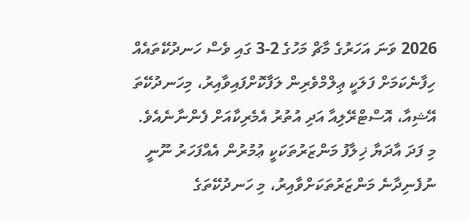2026 ވަނަ އަހަރުގެ މާޗް މަހުގެ 2-3 ގައި ވެސް ހަނދުކޭތައެއް ހިފާނެކަމަށް ފަލަކީ ޢިލްމްވެރިން ލަފާކޮށްފައިވާއިރު، މިހަނދުކޭތަ އޭޝިއާ، އޮސްޓްރޭލިއާ އަދި އުތުރު އެމެރިކާއަށް ފެންނާނެއެވެ.
މި ފަދަ އާދަޔާ ޚިލާފު މަންޒަރުތަކަކީ ޢުމުރުން އެއްފަހަރު ނޫނީ ނުފެނިދާނެ މަންޒަރުތަކަށްވާއިރު، މި ހަނދުކޭތަގެ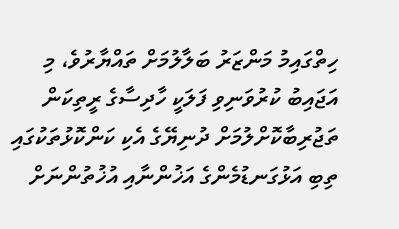ހިތްގައިމު މަންޒަރު ބަލާލުމަށް ތައްޔާރުވެ، މި އަޖައިބު ކުރުވަނިވި ފަލަކީ ހާދިސާގެ ރީތިކަން ތަޖުރިބާކޮށްލުމަށް ދުނިޔޭގެ އެކި ކަންކޮޅުތަކުގައި ތިބި އަޅުގަނޑުމެންގެ އަޚުންނާއި އުޚުތުންނަށް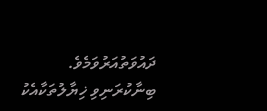ދައުވަތުއަރުވަމެވެ.
ބިނާކުރަނިވި ޚިޔާލުތަކާއެކު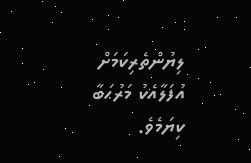ލިޔުންތެރިކަމަށް އުފަލާއެކު މަރުޙަބާ ކިޔަމެވެ.